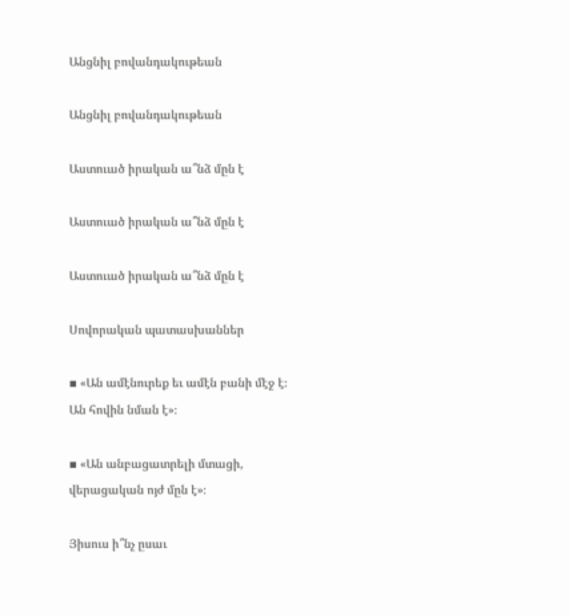Անցնիլ բովանդակութեան

Անցնիլ բովանդակութեան

Աստուած իրական ա՞նձ մըն է

Աստուած իրական ա՞նձ մըն է

Աստուած իրական ա՞նձ մըն է

Սովորական պատասխաններ

▪ «Ան ամէնուրեք եւ ամէն բանի մէջ է։ Ան հովին նման է»։

▪ «Ան անբացատրելի մտացի, վերացական ոյժ մըն է»։

Յիսուս ի՞նչ ըսաւ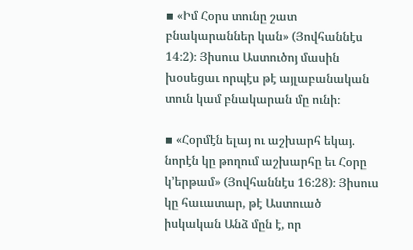▪ «Իմ Հօրս տունը շատ բնակարաններ կան» (Յովհաննէս 14։2)։ Յիսուս Աստուծոյ մասին խօսեցաւ որպէս թէ այլաբանական տուն կամ բնակարան մը ունի։

▪ «Հօրմէն ելայ ու աշխարհ եկայ. նորէն կը թողում աշխարհը եւ Հօրը կ’երթամ» (Յովհաննէս 16։28)։ Յիսուս կը հաւատար, թէ Աստուած իսկական Անձ մըն է, որ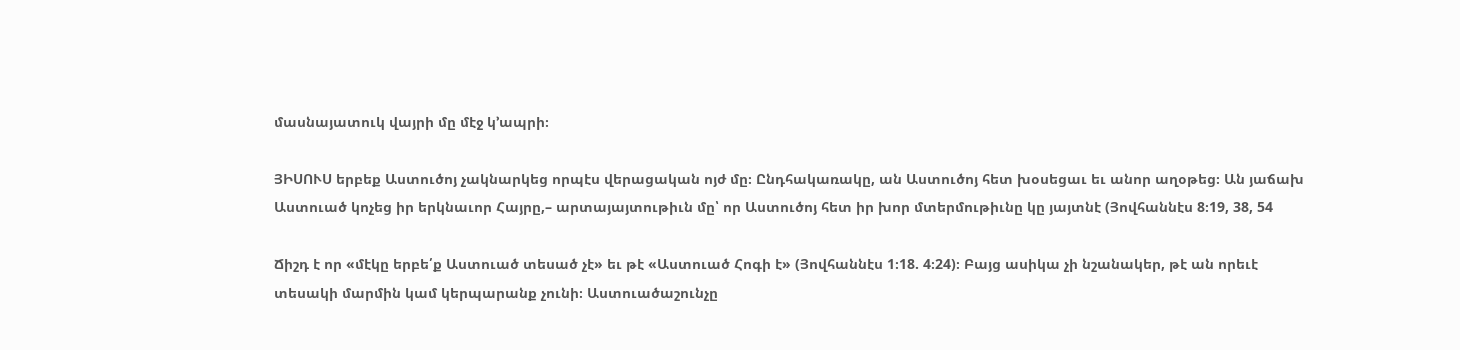մասնայատուկ վայրի մը մէջ կ’ապրի։

ՅԻՍՈՒՍ երբեք Աստուծոյ չակնարկեց որպէս վերացական ոյժ մը։ Ընդհակառակը, ան Աստուծոյ հետ խօսեցաւ եւ անոր աղօթեց։ Ան յաճախ Աստուած կոչեց իր երկնաւոր Հայրը,– արտայայտութիւն մը՝ որ Աստուծոյ հետ իր խոր մտերմութիւնը կը յայտնէ (Յովհաննէս 8։19, 38, 54

Ճիշդ է որ «մէկը երբե՛ք Աստուած տեսած չէ» եւ թէ «Աստուած Հոգի է» (Յովհաննէս 1։18. 4։24)։ Բայց ասիկա չի նշանակեր, թէ ան որեւէ տեսակի մարմին կամ կերպարանք չունի։ Աստուածաշունչը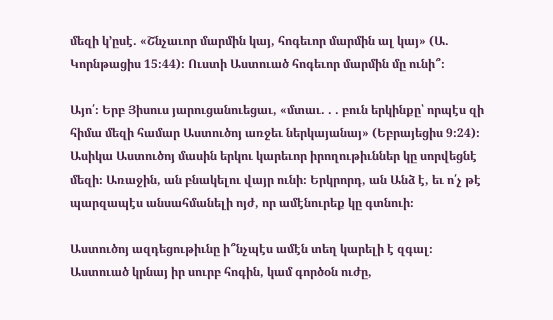մեզի կ’ըսէ. «Շնչաւոր մարմին կայ, հոգեւոր մարմին ալ կայ» (Ա. Կորնթացիս 15։44)։ Ուստի Աստուած հոգեւոր մարմին մը ունի՞։

Այո՛։ Երբ Յիսուս յարուցանուեցաւ, «մտաւ. . . բուն երկինքը՝ որպէս զի հիմա մեզի համար Աստուծոյ առջեւ ներկայանայ» (Եբրայեցիս 9։24)։ Ասիկա Աստուծոյ մասին երկու կարեւոր իրողութիւններ կը սորվեցնէ մեզի։ Առաջին, ան բնակելու վայր ունի։ Երկրորդ, ան Անձ է, եւ ո՛չ թէ պարզապէս անսահմանելի ոյժ, որ ամէնուրեք կը գտնուի։

Աստուծոյ ազդեցութիւնը ի՞նչպէս ամէն տեղ կարելի է զգալ։ Աստուած կրնայ իր սուրբ հոգին, կամ գործօն ուժը,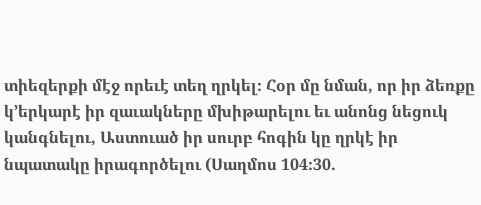տիեզերքի մէջ որեւէ տեղ ղրկել։ Հօր մը նման, որ իր ձեռքը կ’երկարէ իր զաւակները մխիթարելու եւ անոնց նեցուկ կանգնելու, Աստուած իր սուրբ հոգին կը ղրկէ իր նպատակը իրագործելու (Սաղմոս 104։30.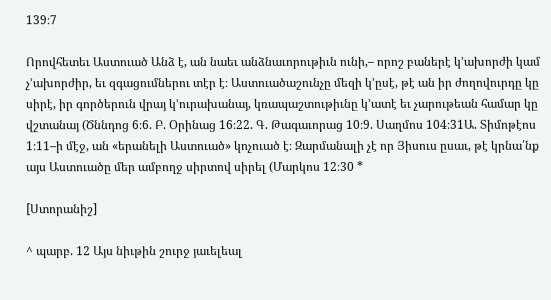139։7

Որովհետեւ Աստուած Անձ է, ան նաեւ անձնաւորութիւն ունի,– որոշ բաներէ կ’ախորժի կամ չ’ախորժիր, եւ զգացումներու տէր է։ Աստուածաշունչը մեզի կ’ըսէ, թէ ան իր ժողովուրդը կը սիրէ, իր գործերուն վրայ կ’ուրախանայ, կռապաշտութիւնը կ’ատէ եւ չարութեան համար կը վշտանայ (Ծննդոց 6։6. Բ. Օրինաց 16։22. Գ. Թագաւորաց 10։9. Սաղմոս 104։31Ա. Տիմոթէոս 1։11–ի մէջ, ան «երանելի Աստուած» կոչուած է։ Զարմանալի չէ որ Յիսուս ըսաւ, թէ կրնա՛նք այս Աստուածը մեր ամբողջ սիրտով սիրել (Մարկոս 12։30 *

[Ստորանիշ]

^ պարբ. 12 Այս նիւթին շուրջ յաւելեալ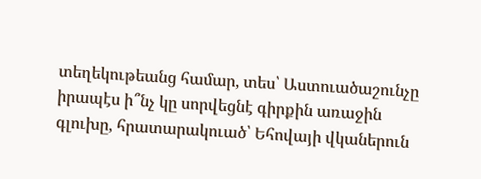տեղեկութեանց համար, տես՝ Աստուածաշունչը իրապէս ի՞նչ կը սորվեցնէ գիրքին առաջին գլուխը, հրատարակուած՝ Եհովայի վկաներուն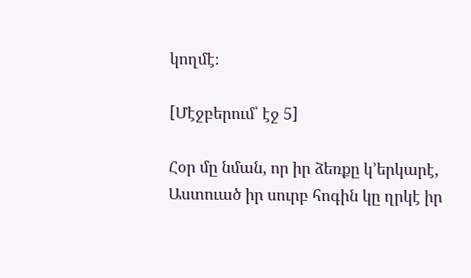կողմէ։

[Մէջբերում՝ էջ 5]

Հօր մը նման, որ իր ձեռքը կ’երկարէ, Աստուած իր սուրբ հոգին կը ղրկէ իր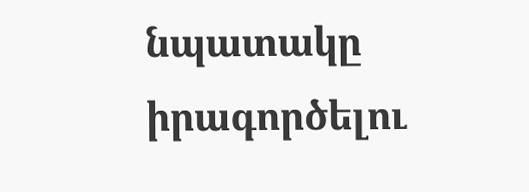նպատակը իրագործելու